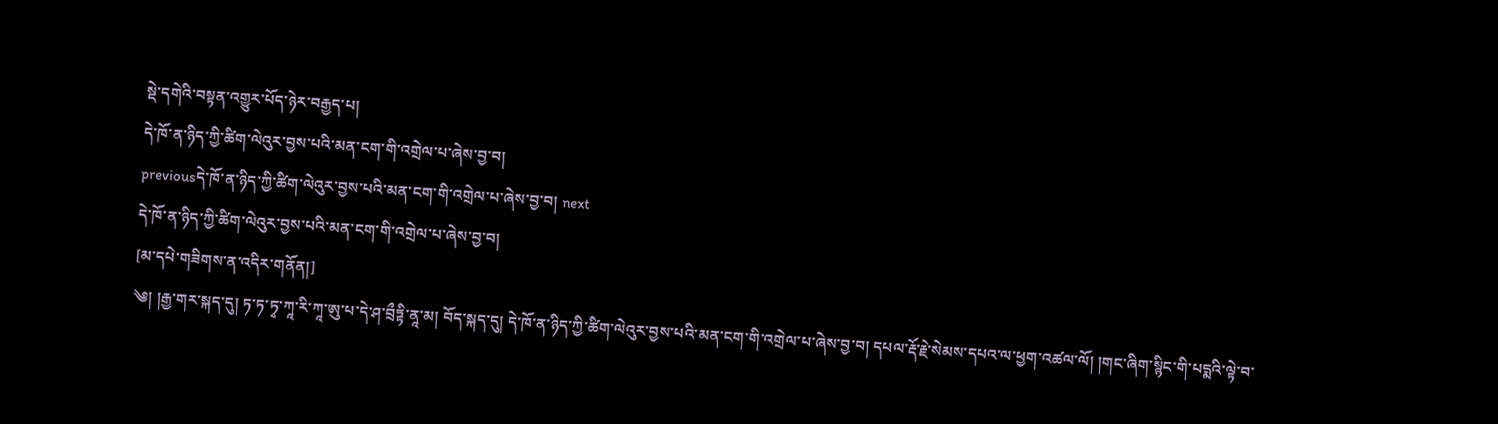སྡེ་དགེའི་བསྟན་འགྱུར་པོད་ཉེར་བརྒྱད་པ།
དེ་ཁོ་ན་ཉིད་ཀྱི་ཚིག་ལེའུར་བྱས་པའི་མན་ངག་གི་འགྲེལ་པ་ཞེས་བྱ་བ།
previousདེ་ཁོ་ན་ཉིད་ཀྱི་ཚིག་ལེའུར་བྱས་པའི་མན་ངག་གི་འགྲེལ་པ་ཞེས་བྱ་བ། next
དེ་ཁོ་ན་ཉིད་ཀྱི་ཚིག་ལེའུར་བྱས་པའི་མན་ངག་གི་འགྲེལ་པ་ཞེས་བྱ་བ།
[མ་དཔེ་གཟིགས་ན་འདིར་གནོན།]
༄། །རྒྱ་གར་སྐད་དུ། ཏ་ཏ་ཏྭ་ཀཱ་རི་ཀཱ་ཨུ་པ་དེ་ཤ་བྲྀཏྟི་ནཱ་མ། བོད་སྐད་དུ། དེ་ཁོ་ན་ཉིད་ཀྱི་ཚིག་ལེའུར་བྱས་པའི་མན་ངག་གི་འགྲེལ་པ་ཞེས་བྱ་བ། དཔལ་རྡོ་རྗེ་སེམས་དཔའ་ལ་ཕྱག་འཚལ་ལོ། །གང་ཞིག་སྙིང་གི་པདྨའི་ལྟེ་བ་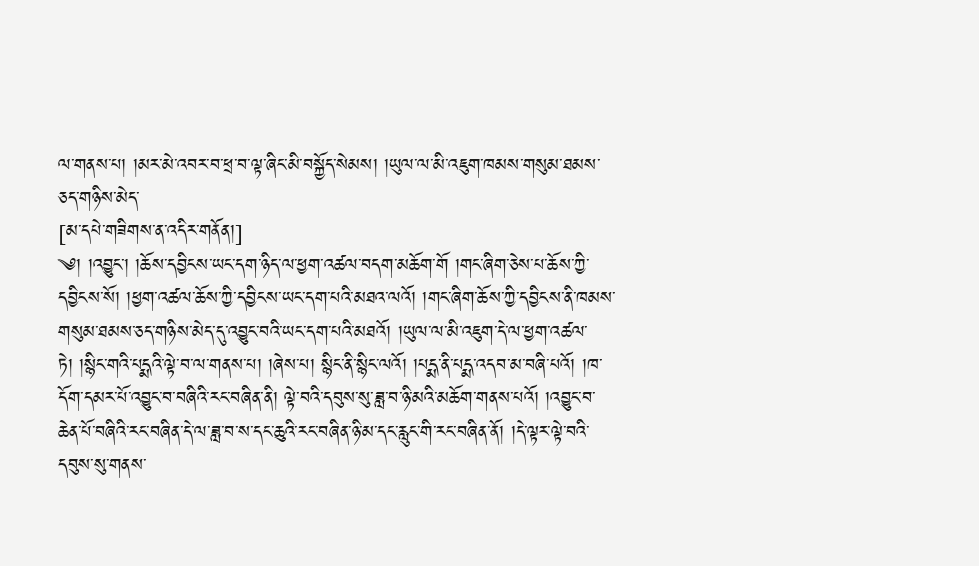ལ་གནས་པ། །མར་མེ་འབར་བ་ཕྲ་བ་ལྟ་ཞིང་མི་བསྐྱོད་སེམས། །ཡུལ་ལ་མི་འཇུག་ཁམས་གསུམ་ཐམས་ཅད་གཉིས་མེད་
[མ་དཔེ་གཟིགས་ན་འདིར་གནོན།]
༄། །འབྱུང་། །ཆོས་དབྱིངས་ཡང་དག་ཉིད་ལ་ཕྱག་འཚལ་བདག་མཆོག་གོ །གང་ཞིག་ཅེས་པ་ཆོས་ཀྱི་དབྱིངས་སོ། །ཕྱག་འཚལ་ཆོས་ཀྱི་དབྱིངས་ཡང་དག་པའི་མཐའ་ལའོ། །གང་ཞིག་ཆོས་ཀྱི་དབྱིངས་ནི་ཁམས་གསུམ་ཐམས་ཅད་གཉིས་མེད་དུ་འབྱུང་བའི་ཡང་དག་པའི་མཐའོ། །ཡུལ་ལ་མི་འཇུག་དེ་ལ་ཕྱག་འཚལ་ཏེ། །སྙིང་གའི་པདྨའི་ལྟེ་བ་ལ་གནས་པ། །ཞེས་པ། སྙིང་ནི་སྙིང་ལའོ། །པདྨ་ནི་པདྨ་འདབ་མ་བཞི་པའོ། །ཁ་དོག་དམར་པོ་འབྱུང་བ་བཞིའི་རང་བཞིན་ནི། ལྟེ་བའི་དབུས་སུ་ཟླ་བ་ཉི་མའི་མཆོག་གནས་པའོ། །འབྱུང་བ་ཆེན་པོ་བཞིའི་རང་བཞིན་དེ་ལ་ཟླ་བ་ས་དང་ཆུའི་རང་བཞིན་ཉི་མ་དང་རླུང་གི་རང་བཞིན་ནོ། །དེ་ལྟར་ལྟེ་བའི་དབུས་སུ་གནས་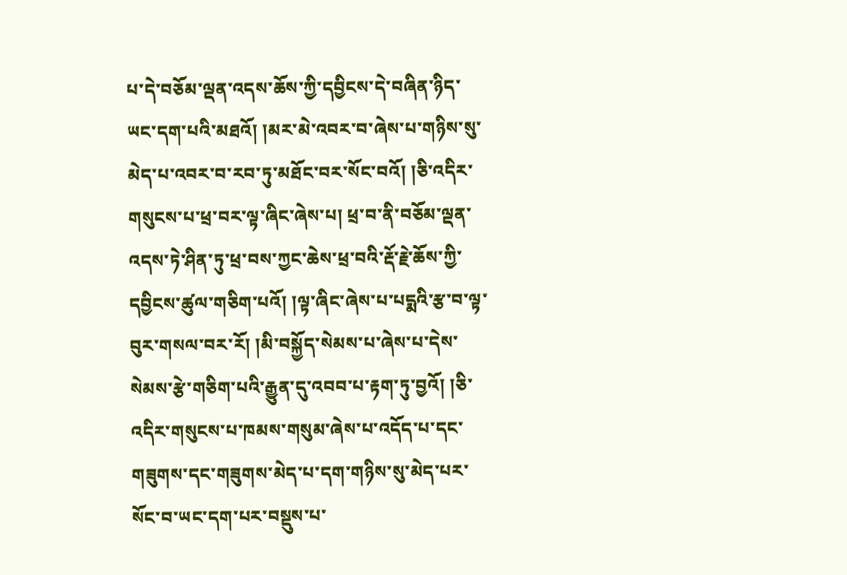པ་དེ་བཅོམ་ལྡན་འདས་ཆོས་ཀྱི་དབྱིངས་དེ་བཞིན་ཉིད་ཡང་དག་པའི་མཐའོ། །མར་མེ་འབར་བ་ཞེས་པ་གཉིས་སུ་མེད་པ་འབར་བ་རབ་ཏུ་མཐོང་བར་སོང་བའོ། །ཅི་འདིར་གསུངས་པ་ཕྲ་བར་ལྟ་ཞིང་ཞེས་པ། ཕྲ་བ་ནི་བཅོམ་ལྡན་འདས་ཏེ་ཤིན་ཏུ་ཕྲ་བས་ཀྱང་ཆེས་ཕྲ་བའི་རྡོ་རྗེ་ཆོས་ཀྱི་དབྱིངས་ཚུལ་གཅིག་པའོ། །ལྟ་ཞིང་ཞེས་པ་པདྨའི་རྩ་བ་ལྟ་བུར་གསལ་བར་རོ། །མི་བསྐྱོད་སེམས་པ་ཞེས་པ་དེས་སེམས་རྩེ་གཅིག་པའི་རྒྱུན་དུ་འབབ་པ་རྟག་ཏུ་བྱའོ། །ཅི་འདིར་གསུངས་པ་ཁམས་གསུམ་ཞེས་པ་འདོད་པ་དང་གཟུགས་དང་གཟུགས་མེད་པ་དག་གཉིས་སུ་མེད་པར་སོང་བ་ཡང་དག་པར་བསྡུས་པ་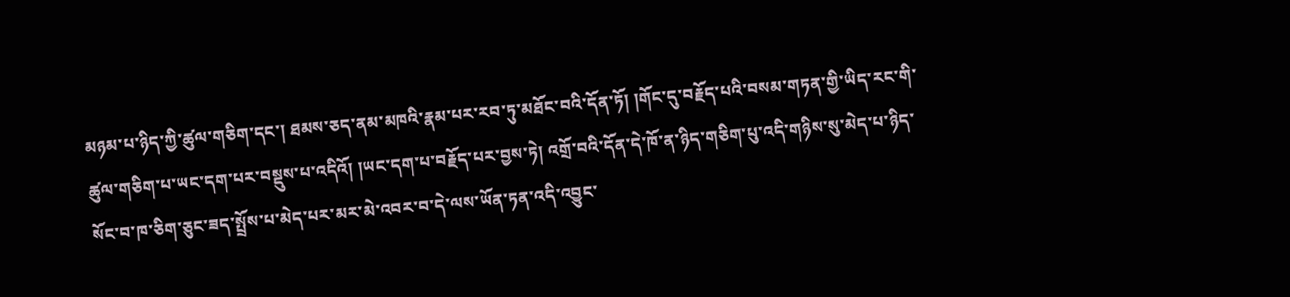མཉམ་པ་ཉིད་ཀྱི་ཚུལ་གཅིག་དང་། ཐམས་ཅད་ནམ་མཁའི་རྣམ་པར་རབ་ཏུ་མཐོང་བའི་དོན་ཏོ། །གོང་དུ་བརྗོད་པའི་བསམ་གཏན་གྱི་ཡིད་རང་གི་ཚུལ་གཅིག་པ་ཡང་དག་པར་བསྡུས་པ་འདིའོ། །ཡང་དག་པ་བརྗོད་པར་བྱས་ཏེ། འགྲོ་བའི་དོན་དེ་ཁོ་ན་ཉིད་གཅིག་པུ་འདི་གཉིས་སུ་མེད་པ་ཉིད་སོང་བ་ཁ་ཅིག་ཅུང་ཟད་སྤྲོས་པ་མེད་པར་མར་མེ་འབར་བ་དེ་ལས་ཡོན་ཏན་འདི་འབྱུང་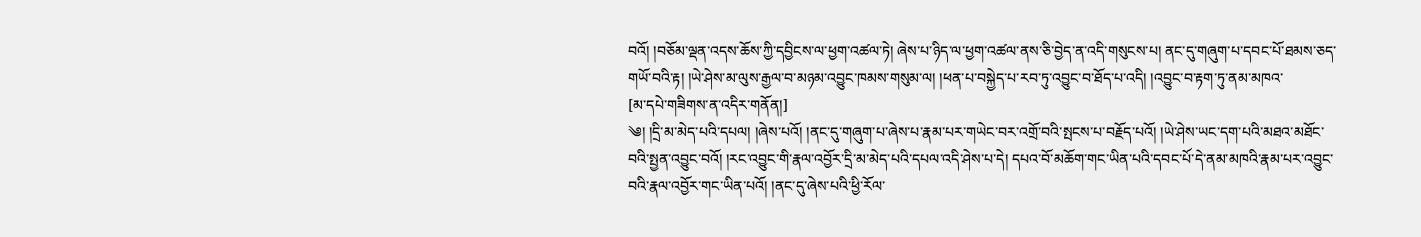བའོ། །བཅོམ་ལྡན་འདས་ཆོས་ཀྱི་དབྱིངས་ལ་ཕྱག་འཚལ་ཏེ། ཞེས་པ་ཉིད་ལ་ཕྱག་འཚལ་ནས་ཅི་བྱེད་ན་འདི་གསུངས་པ། ནང་དུ་གཞུག་པ་དབང་པོ་ཐམས་ཅད་གཡོ་བའི་རྟ། །ཡེ་ཤེས་མ་ལུས་རྒྱལ་བ་མཉམ་འབྱུང་ཁམས་གསུམ་ལ། །ཕན་པ་བསྐྱེད་པ་རབ་ཏུ་འབྱུང་བ་ཐོད་པ་འདི། །འབྱུང་བ་རྟག་ཏུ་ནམ་མཁའ་
[མ་དཔེ་གཟིགས་ན་འདིར་གནོན།]
༄། །དྲི་མ་མེད་པའི་དཔལ། །ཞེས་པའོ། །ནང་དུ་གཞུག་པ་ཞེས་པ་རྣམ་པར་གཡེང་བར་འགྲོ་བའི་སྤངས་པ་བརྗོད་པའོ། །ཡེ་ཤེས་ཡང་དག་པའི་མཐའ་མཐོང་བའི་སྤྱན་འབྱུང་བའོ། །རང་འབྱུང་གི་རྣལ་འབྱོར་དྲི་མ་མེད་པའི་དཔལ་འདི་ཤེས་པ་དེ། དཔའ་བོ་མཆོག་གང་ཡིན་པའི་དབང་པོ་དེ་ནམ་མཁའི་རྣམ་པར་འབྱུང་བའི་རྣལ་འབྱོར་གང་ཡིན་པའོ། །ནང་དུ་ཞེས་པའི་ཕྱི་རོལ་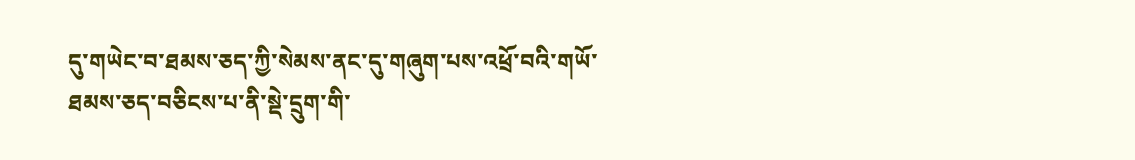དུ་གཡེང་བ་ཐམས་ཅད་ཀྱི་སེམས་ནང་དུ་གཞུག་པས་འཕྲོ་བའི་གཡོ་ཐམས་ཅད་བཅིངས་པ་ནི་སྡེ་དྲུག་གི་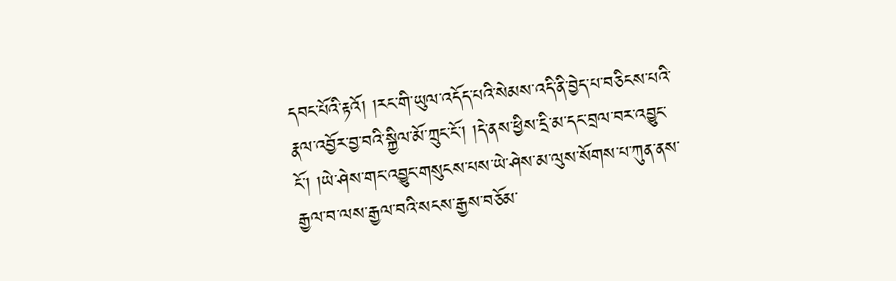དབང་པོའི་རྟའོ། །རང་གི་ཡུལ་འདོད་པའི་སེམས་འདི་ནི་བྱེད་པ་བཅིངས་པའི་རྣལ་འབྱོར་བྱ་བའི་སྐྱིལ་མོ་ཀྲུང་ངོ་། །དེ་ནས་ཕྱིས་དྲི་མ་དང་བྲལ་བར་འབྱུང་ངོ་། །ཡེ་ཤེས་གང་འབྱུང་གསུངས་པས་ཡེ་ཤེས་མ་ལུས་སོགས་པ་ཀུན་ནས་རྒྱལ་བ་ལས་རྒྱལ་བའི་སངས་རྒྱས་བཅོམ་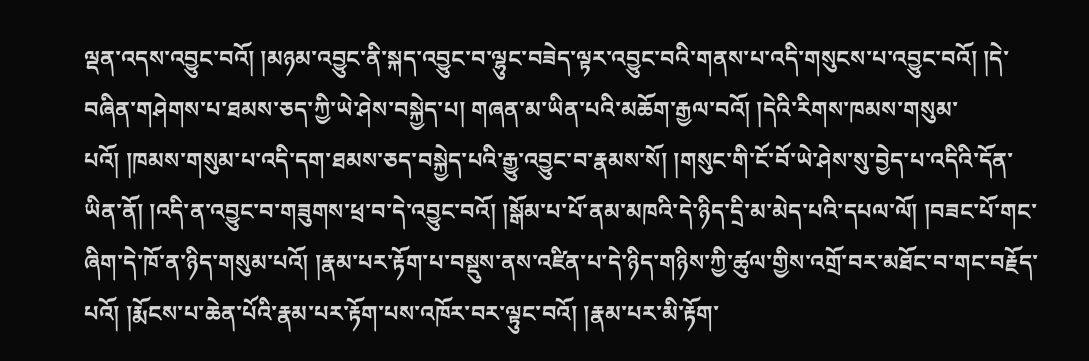ལྡན་འདས་འབྱུང་བའོ། །མཉམ་འབྱུང་ནི་སྐད་འབྱུང་བ་ལྷུང་བཟེད་ལྟར་འབྱུང་བའི་གནས་པ་འདི་གསུངས་པ་འབྱུང་བའོ། །དེ་བཞིན་གཤེགས་པ་ཐམས་ཅད་ཀྱི་ཡེ་ཤེས་བསྐྱེད་པ། གཞན་མ་ཡིན་པའི་མཆོག་རྒྱལ་བའོ། །དེའི་རིགས་ཁམས་གསུམ་པའོ། །ཁམས་གསུམ་པ་འདི་དག་ཐམས་ཅད་བསྐྱེད་པའི་རྒྱུ་འབྱུང་བ་རྣམས་སོ། །གསུང་གི་ངོ་བོ་ཡེ་ཤེས་སུ་བྱེད་པ་འདིའི་དོན་ཡིན་ནོ། །འདི་ན་འབྱུང་བ་གཟུགས་ཕྲ་བ་དེ་འབྱུང་བའོ། །སྒོམ་པ་པོ་ནམ་མཁའི་དེ་ཉིད་དྲི་མ་མེད་པའི་དཔལ་ལོ། །བཟང་པོ་གང་ཞིག་དེ་ཁོ་ན་ཉིད་གསུམ་པའོ། །རྣམ་པར་རྟོག་པ་བསྡུས་ནས་འཛིན་པ་དེ་ཉིད་གཉིས་ཀྱི་ཚུལ་གྱིས་འགྲོ་བར་མཐོང་བ་གང་བརྗོད་པའོ། །རྨོངས་པ་ཆེན་པོའི་རྣམ་པར་རྟོག་པས་འཁོར་བར་ལྟུང་བའོ། །རྣམ་པར་མི་རྟོག་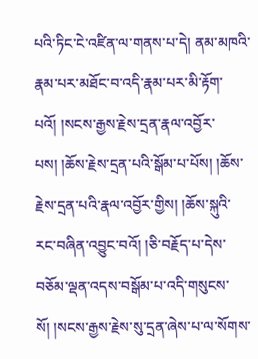པའི་ཏིང་ངེ་འཛིན་ལ་གནས་པ་དེ། ནམ་མཁའི་རྣམ་པར་མཐོང་བ་འདི་རྣམ་པར་མི་རྟོག་པའོ། །སངས་རྒྱས་རྗེས་དྲན་རྣལ་འབྱོར་པས། །ཆོས་རྗེས་དྲན་པའི་སྒོམ་པ་པོས། །ཆོས་རྗེས་དྲན་པའི་རྣལ་འབྱོར་གྱིས། །ཆོས་སྐུའི་རང་བཞིན་འབྱུང་བའོ། །ཅི་བརྗོད་པ་དེས་བཅོམ་ལྡན་འདས་བསྒོམ་པ་འདི་གསུངས་སོ། །སངས་རྒྱས་རྗེས་སུ་དྲན་ཞེས་པ་ལ་སོགས་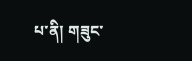པ་ནི། གཟུང་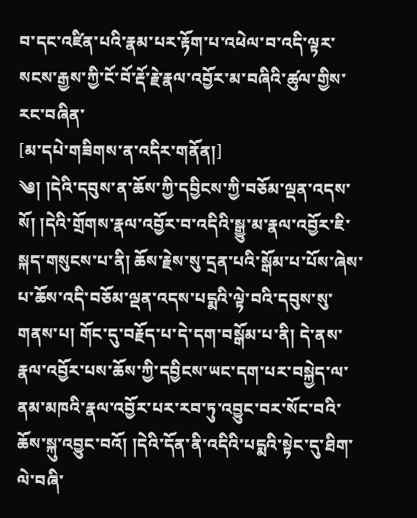བ་དང་འཛིན་པའི་རྣམ་པར་རྟོག་པ་འཕེལ་བ་འདི་ལྟར་སངས་རྒྱས་ཀྱི་ངོ་བོ་རྡོ་རྗེ་རྣལ་འབྱོར་མ་བཞིའི་ཚུལ་གྱིས་རང་བཞིན་
[མ་དཔེ་གཟིགས་ན་འདིར་གནོན།]
༄། །དེའི་དབུས་ན་ཆོས་ཀྱི་དབྱིངས་ཀྱི་བཅོམ་ལྡན་འདས་སོ། །དེའི་གྲོགས་རྣལ་འབྱོར་བ་འདིའི་སྒྱུ་མ་རྣལ་འབྱོར་ཇི་སྐད་གསུངས་པ་ནི། ཆོས་རྗེས་སུ་དྲན་པའི་སྒོམ་པ་པོས་ཞེས་པ་ཆོས་འདི་བཅོམ་ལྡན་འདས་པདྨའི་ལྟེ་བའི་དབུས་སུ་གནས་པ། གོང་དུ་བརྗོད་པ་དེ་དག་བསྒོམ་པ་ནི། དེ་ནས་རྣལ་འབྱོར་པས་ཆོས་ཀྱི་དབྱིངས་ཡང་དག་པར་བསྐྱེད་ལ་ནམ་མཁའི་རྣལ་འབྱོར་པར་རབ་ཏུ་འབྱུང་བར་སོང་བའི་ཆོས་སྐུ་འབྱུང་བའོ། །དེའི་དོན་ནི་འདིའི་པདྨའི་སྟེང་དུ་ཐིག་ལེ་བཞི་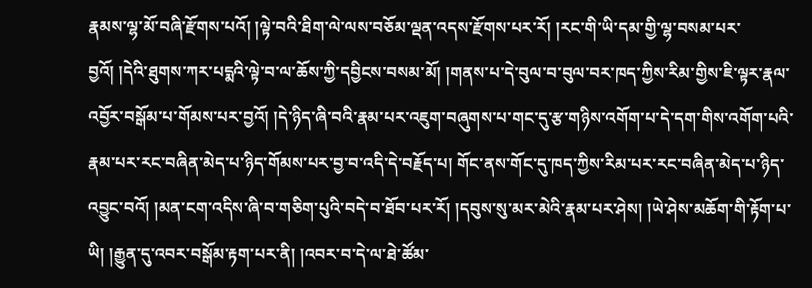རྣམས་ལྷ་མོ་བཞི་རྫོགས་པའོ། །ལྟེ་བའི་ཐིག་ལེ་ལས་བཅོམ་ལྡན་འདས་རྫོགས་པར་རོ། །རང་གི་ཡི་དམ་གྱི་ལྷ་བསམ་པར་བྱའོ། །དེའི་ཐུགས་ཀར་པདྨའི་ལྟེ་བ་ལ་ཆོས་ཀྱི་དབྱིངས་བསམ་མོ། །གནས་པ་དེ་བུལ་བ་བུལ་བར་ཁད་ཀྱིས་རིམ་གྱིས་ཇི་ལྟར་རྣལ་འབྱོར་བསྒོམ་པ་གོམས་པར་བྱའོ། །དེ་ཉིད་ཞི་བའི་རྣམ་པར་འཇུག་བཞུགས་པ་གང་དུ་རྩ་གཉིས་འགོག་པ་དེ་དག་གིས་འགོག་པའི་རྣམ་པར་རང་བཞིན་མེད་པ་ཉིད་གོམས་པར་བྱ་བ་འདི་དེ་བརྗོད་པ། གོང་ནས་གོང་དུ་ཁད་ཀྱིས་རིམ་པར་རང་བཞིན་མེད་པ་ཉིད་འབྱུང་བའོ། །མན་ངག་འདིས་ཞི་བ་གཅིག་པུའི་བདེ་བ་ཐོབ་པར་རོ། །དབུས་སུ་མར་མེའི་རྣམ་པར་ཤེས། །ཡེ་ཤེས་མཆོག་གི་རྟོག་པ་ཡི། །རྒྱུན་དུ་འབར་བསྒོམ་རྟག་པར་ནི། །འབར་བ་དེ་ལ་ཐེ་ཚོམ་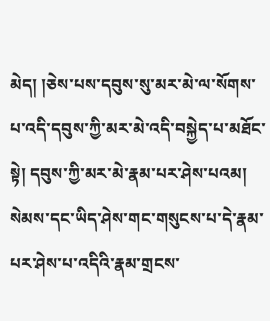མེད། །ཅེས་པས་དབུས་སུ་མར་མེ་ལ་སོགས་པ་འདི་དབུས་ཀྱི་མར་མེ་འདི་བསྐྱེད་པ་མཐོང་སྟེ། དབུས་ཀྱི་མར་མེ་རྣམ་པར་ཤེས་པའམ། སེམས་དང་ཡིད་ཤེས་གང་གསུངས་པ་དེ་རྣམ་པར་ཤེས་པ་འདིའི་རྣམ་གྲངས་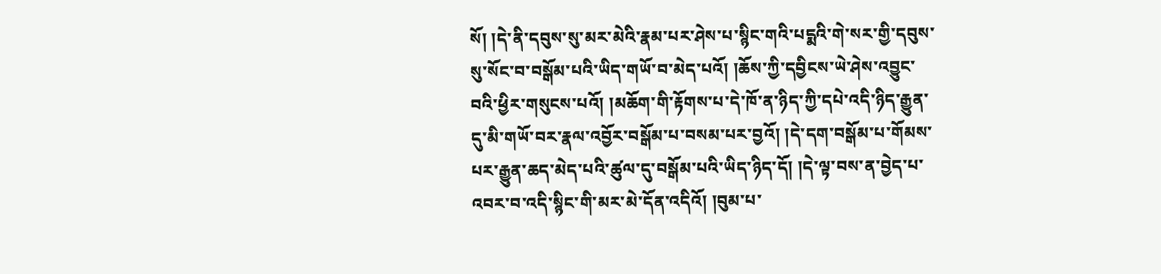སོ། །དེ་ནི་དབུས་སུ་མར་མེའི་རྣམ་པར་ཤེས་པ་སྙིང་གའི་པདྨའི་གེ་སར་གྱི་དབུས་སུ་སོང་བ་བསྒོམ་པའི་ཡིད་གཡོ་བ་མེད་པའོ། །ཆོས་ཀྱི་དབྱིངས་ཡེ་ཤེས་འབྱུང་བའི་ཕྱིར་གསུངས་པའོ། །མཆོག་གི་རྟོགས་པ་དེ་ཁོ་ན་ཉིད་ཀྱི་དཔེ་འདི་ཉིད་རྒྱུན་དུ་མི་གཡོ་བར་རྣལ་འབྱོར་བསྒོམ་པ་བསམ་པར་བྱའོ། །དེ་དག་བསྒོམ་པ་གོམས་པར་རྒྱུན་ཆད་མེད་པའི་ཚུལ་དུ་བསྒོམ་པའི་ཡིད་ཉིད་དོ། །དེ་ལྟ་བས་ན་བྱེད་པ་འབར་བ་འདི་སྙིང་གི་མར་མེ་དོན་འདིའོ། །བུམ་པ་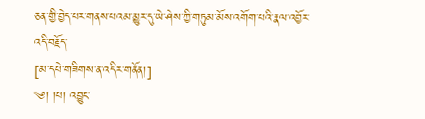ཅན་གྱི་བྱེད་པར་གནས་པའམ་མྱུར་དུ་ཡེ་ཤེས་ཀྱི་གཏུམ་མོས་འགོག་པའི་རྣལ་འབྱོར་འདི་བརྗོད་
[མ་དཔེ་གཟིགས་ན་འདིར་གནོན།]
༄། །པ། འབྱུང་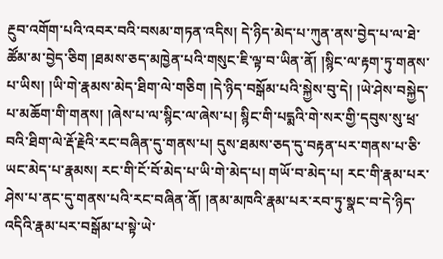རྔུབ་འགོག་པའི་འབར་བའི་བསམ་གཏན་འདིས། དེ་ཉིད་མེད་པ་ཀུན་ནས་བྱེད་པ་ལ་ཐེ་ཚོམ་མ་བྱེད་ཅིག །ཐམས་ཅད་མཁྱེན་པའི་གསུང་ཇི་ལྟ་བ་ཡིན་ནོ། །སྙིང་ལ་རྟག་ཏུ་གནས་པ་ཡིས། །ཡི་གེ་རྣམས་མེད་ཐིག་ལེ་གཅིག །དེ་ཉིད་བསྒོམ་པའི་སྐྱེས་བུ་དེ། །ཡེ་ཤེས་བསྐྱེད་པ་མཆོག་གི་གནས། །ཞེས་པ་ལ་སྙིང་ལ་ཞེས་པ། སྙིང་གི་པདྨའི་གེ་སར་གྱི་དབུས་སུ་ཕྲ་བའི་ཐིག་ལེ་རྡོ་རྗེའི་རང་བཞིན་དུ་གནས་པ། དུས་ཐམས་ཅད་དུ་བརྟན་པར་གནས་པ་ཅི་ཡང་མེད་པ་རྣམས། རང་གི་ངོ་བོ་མེད་པ་ཡི་གེ་མེད་པ། གཡོ་བ་མེད་པ། རང་གི་རྣམ་པར་ཤེས་པ་ནང་དུ་གནས་པའི་རང་བཞིན་ནོ། །ནམ་མཁའི་རྣམ་པར་རབ་ཏུ་སྣང་བ་དེ་ཉིད་འདིའི་རྣམ་པར་བསྒོམ་པ་སྟེ་ཡེ་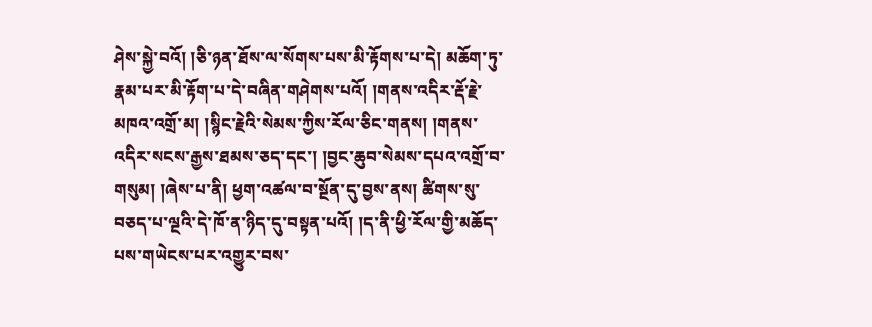ཤེས་སྐྱེ་བའོ། །ཅི་ཉན་ཐོས་ལ་སོགས་པས་མི་རྟོགས་པ་དེ། མཆོག་ཏུ་རྣམ་པར་མི་རྟོག་པ་དེ་བཞིན་གཤེགས་པའོ། །གནས་འདིར་རྡོ་རྗེ་མཁའ་འགྲོ་མ། །སྙིང་རྗེའི་སེམས་ཀྱིས་རོལ་ཅིང་གནས། །གནས་འདིར་སངས་རྒྱས་ཐམས་ཅད་དང་། །བྱང་ཆུབ་སེམས་དཔའ་འགྲོ་བ་གསུམ། །ཞེས་པ་ནི། ཕྱག་འཚལ་བ་སྔོན་དུ་བྱས་ནས། ཚིགས་སུ་བཅད་པ་ལྔའི་དེ་ཁོ་ན་ཉིད་དུ་བསྟན་པའོ། །ད་ནི་ཕྱི་རོལ་གྱི་མཆོད་པས་གཡེངས་པར་འགྱུར་བས་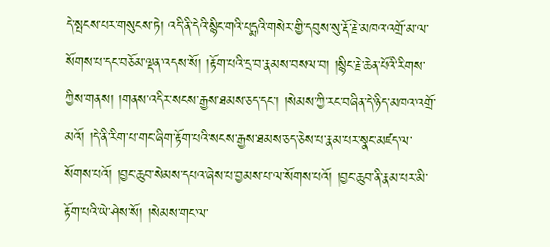དེ་སྤངས་པར་གསུངས་ཏེ། འདི་ནི་དེའི་སྙིང་གའི་པདྨའི་གསེར་གྱི་དབུས་སུ་རྡོ་རྗེ་མཁའ་འགྲོ་མ་ལ་སོགས་པ་དང་བཅོམ་ལྡན་འདས་སོ། །རྟོག་པའི་དྲ་བ་རྣམས་བསལ་བ། །སྙིང་རྗེ་ཆེན་པོའི་རིགས་ཀྱིས་གནས། །གནས་འདིར་སངས་རྒྱས་ཐམས་ཅད་དང་། །སེམས་ཀྱི་རང་བཞིན་དེ་ཉིད་མཁའ་འགྲོ་མའོ། །དེ་ནི་རིག་པ་གང་ཞིག་རྟོག་པའི་སངས་རྒྱས་ཐམས་ཅད་ཅེས་པ་རྣམ་པར་སྣང་མཛད་ལ་སོགས་པའོ། །བྱང་ཆུབ་སེམས་དཔའ་ཞེས་པ་བྱམས་པ་ལ་སོགས་པའོ། །བྱང་ཆུབ་ནི་རྣམ་པར་མི་རྟོག་པའི་ཡེ་ཤེས་སོ། །སེམས་གང་ལ་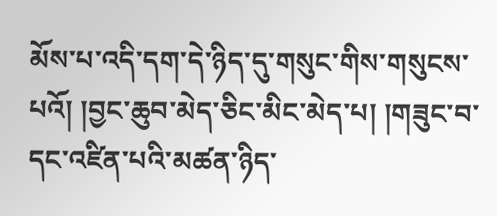མོས་པ་འདི་དག་དེ་ཉིད་དུ་གསུང་གིས་གསུངས་པའོ། །བྱང་ཆུབ་མེད་ཅིང་མིང་མེད་པ། །གཟུང་བ་དང་འཛིན་པའི་མཚན་ཉིད་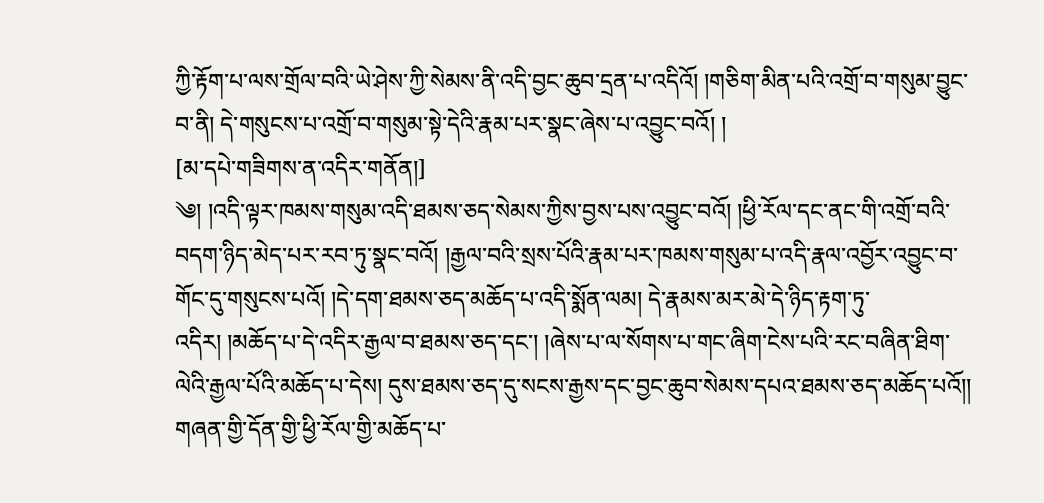ཀྱི་རྟོག་པ་ལས་གྲོལ་བའི་ཡེ་ཤེས་ཀྱི་སེམས་ནི་འདི་བྱང་ཆུབ་དྲན་པ་འདིའོ། །གཅིག་མིན་པའི་འགྲོ་བ་གསུམ་བྱུང་བ་ནི། དེ་གསུངས་པ་འགྲོ་བ་གསུམ་སྟེ་དེའི་རྣམ་པར་སྣང་ཞེས་པ་འབྱུང་བའོ། །
[མ་དཔེ་གཟིགས་ན་འདིར་གནོན།]
༄། །འདི་ལྟར་ཁམས་གསུམ་འདི་ཐམས་ཅད་སེམས་ཀྱིས་བྱས་པས་འབྱུང་བའོ། །ཕྱི་རོལ་དང་ནང་གི་འགྲོ་བའི་བདག་ཉིད་མེད་པར་རབ་ཏུ་སྣང་བའོ། །རྒྱལ་བའི་སྲས་པོའི་རྣམ་པར་ཁམས་གསུམ་པ་འདི་རྣལ་འབྱོར་འབྱུང་བ་གོང་དུ་གསུངས་པའོ། །དེ་དག་ཐམས་ཅད་མཆོད་པ་འདི་སྨོན་ལམ། དེ་རྣམས་མར་མེ་དེ་ཉིད་རྟག་ཏུ་འདིར། །མཆོད་པ་དེ་འདིར་རྒྱལ་བ་ཐམས་ཅད་དང་། །ཞེས་པ་ལ་སོགས་པ་གང་ཞིག་ངེས་པའི་རང་བཞིན་ཐིག་ལེའི་རྒྱལ་པོའི་མཆོད་པ་དེས། དུས་ཐམས་ཅད་དུ་སངས་རྒྱས་དང་བྱང་ཆུབ་སེམས་དཔའ་ཐམས་ཅད་མཆོད་པའོ།། གཞན་གྱི་དོན་གྱི་ཕྱི་རོལ་གྱི་མཆོད་པ་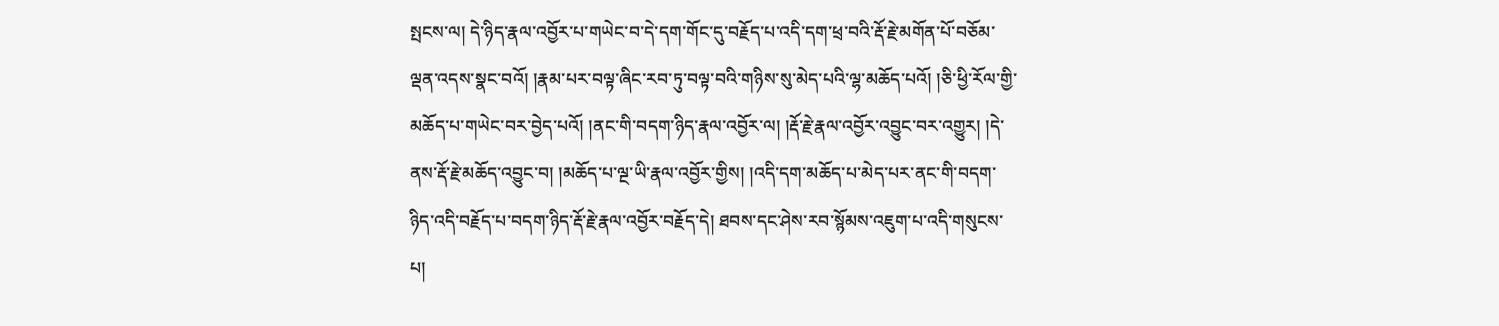སྤངས་ལ། དེ་ཉིད་རྣལ་འབྱོར་པ་གཡེང་བ་དེ་དག་གོང་དུ་བརྗོད་པ་འདི་དག་ཕྲ་བའི་རྡོ་རྗེ་མགོན་པོ་བཅོམ་ལྡན་འདས་སྣང་བའོ། །རྣམ་པར་བལྟ་ཞིང་རབ་ཏུ་བལྟ་བའི་གཉིས་སུ་མེད་པའི་ལྷ་མཆོད་པའོ། །ཅི་ཕྱི་རོལ་གྱི་མཆོད་པ་གཡེང་བར་བྱེད་པའོ། །ནང་གི་བདག་ཉིད་རྣལ་འབྱོར་ལ། །རྡོ་རྗེ་རྣལ་འབྱོར་འབྱུང་བར་འགྱུར། །དེ་ནས་རྡོ་རྗེ་མཆོད་འབྱུང་བ། །མཆོད་པ་ལྔ་ཡི་རྣལ་འབྱོར་གྱིས། །འདི་དག་མཆོད་པ་མེད་པར་ནང་གི་བདག་ཉིད་འདི་བརྗོད་པ་བདག་ཉིད་རྡོ་རྗེ་རྣལ་འབྱོར་བརྗོད་དེ། ཐབས་དང་ཤེས་རབ་སྙོམས་འཇུག་པ་འདི་གསུངས་པ།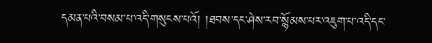དམན་པའི་བསམ་པ་འདི་གསུངས་པའོ། །ཐབས་དང་ཤེས་རབ་སྙོམས་པར་འཇུག་པ་འདི་དང་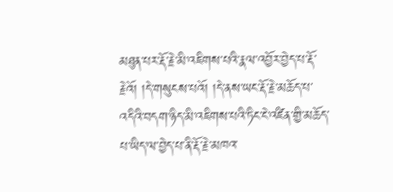མཐུན་པར་རྡོ་རྗེ་མི་འཇིགས་པའི་རྣལ་འབྱོར་བྱེད་པ་རྡོ་རྗེའོ། །དེ་གསུངས་པའོ། །དེ་ནས་ཡང་རྡོ་རྗེ་མཆོད་པ་འདིའི་བདག་ཉིད་མི་འཇིགས་པའི་ཏིང་ངེ་འཛིན་གྱི་མཆོད་པ་ཡིད་ལ་བྱེད་པ་ནི་རྡོ་རྗེ་མཁའ་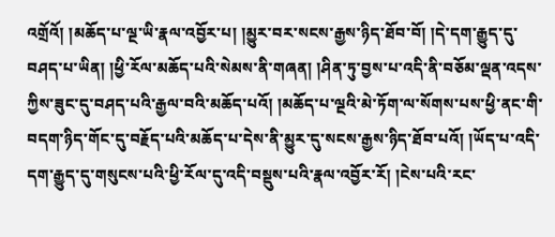འགྲོའོ། །མཆོད་པ་ལྔ་ཡི་རྣལ་འབྱོར་པ། །མྱུར་བར་སངས་རྒྱས་ཉིད་ཐོབ་བོ། །དེ་དག་རྒྱུད་དུ་བཤད་པ་ཡིན། །ཕྱི་རོལ་མཆོད་པའི་སེམས་ནི་གཞན། །ཤིན་ཏུ་བྱས་པ་འདི་ནི་བཅོམ་ལྡན་འདས་ཀྱིས་ཟུང་དུ་བཤད་པའི་རྒྱལ་བའི་མཆོད་པའོ། །མཆོད་པ་ལྔའི་མེ་ཏོག་ལ་སོགས་པས་ཕྱི་ནང་གི་བདག་ཉིད་གོང་དུ་བརྗོད་པའི་མཆོད་པ་དེས་ནི་མྱུར་དུ་སངས་རྒྱས་ཉིད་ཐོབ་པའོ། །ཡོད་པ་འདི་དག་རྒྱུད་དུ་གསུངས་པའི་ཕྱི་རོལ་དུ་འདི་བསྡུས་པའི་རྣལ་འབྱོར་རོ། །ངེས་པའི་རང་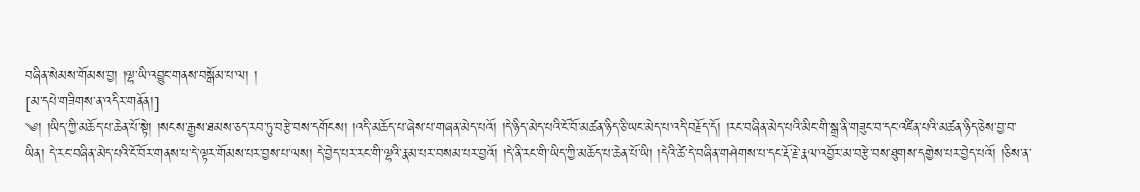བཞིན་སེམས་གོམས་བྱ། །ལྷ་ཡི་འབྱུང་གནས་བསྒོམ་པ་ལ། །
[མ་དཔེ་གཟིགས་ན་འདིར་གནོན།]
༄། །ཡིད་ཀྱི་མཆོད་པ་ཆེན་པོ་སྟེ། །སངས་རྒྱས་ཐམས་ཅད་རབ་ཏུ་བརྩེ་བས་དགོངས། །འདི་མཆོད་པ་ཞེས་པ་གཞན་མེད་པའོ། །དེ་ཉིད་མེད་པའི་ངོ་བོ་མཚན་ཉིད་ཅི་ཡང་མེད་པ་འདི་བརྗོད་དོ། །རང་བཞིན་མེད་པའི་མིང་གི་སྒྲ་ནི་གཟུང་བ་དང་འཛིན་པའི་མཚན་ཉིད་ཅེས་བྱ་བ་ཡིན། དེ་རང་བཞིན་མེད་པའི་ངོ་བོར་གནས་པ་དེ་ལྟར་གོམས་པར་བྱས་པ་ལས། དེ་བྱེད་པར་རང་གི་ལྷའི་རྣམ་པར་བསམ་པར་བྱའོ། །དེ་ནི་རང་གི་ཡིད་ཀྱི་མཆོད་པ་ཆེན་པོ་ཡི། །དེའི་ཚེ་དེ་བཞིན་གཤེགས་པ་དང་རྡོ་རྗེ་རྣལ་འབྱོར་མ་བརྩེ་བས་ཐུགས་དགྱེས་པར་བྱེད་པའོ། །ཅིས་ན་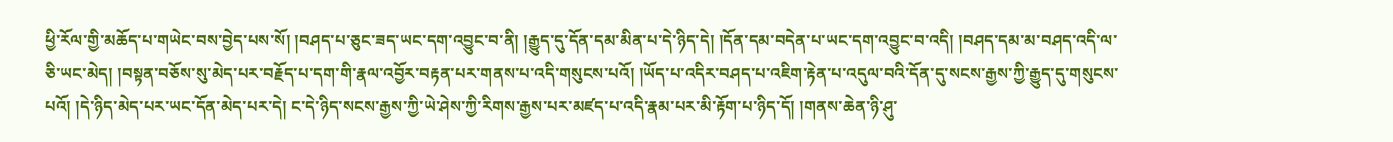ཕྱི་རོལ་གྱི་མཆོད་པ་གཡེང་བས་བྱེད་པས་སོ། །བཤད་པ་ཅུང་ཟད་ཡང་དག་འབྱུང་བ་ནི། །རྒྱུད་དུ་དོན་དམ་མིན་པ་དེ་ཉིད་དེ། །དོན་དམ་བདེན་པ་ཡང་དག་འབྱུང་བ་འདི། །བཤད་དམ་མ་བཤད་འདི་ལ་ཅི་ཡང་མེད། །བསྟན་བཅོས་སུ་མེད་པར་བརྗོད་པ་དག་གི་རྣལ་འབྱོར་བརྟན་པར་གནས་པ་འདི་གསུངས་པའོ། །ཡོད་པ་འདིར་བཤད་པ་འཇིག་རྟེན་པ་འདུལ་བའི་དོན་དུ་སངས་རྒྱས་ཀྱི་རྒྱུད་དུ་གསུངས་པའོ། །དེ་ཉིད་མེད་པར་ཡང་དོན་མེད་པར་དེ། ང་དེ་ཉིད་སངས་རྒྱས་ཀྱི་ཡེ་ཤེས་ཀྱི་རིགས་རྒྱས་པར་མཛད་པ་འདི་རྣམ་པར་མི་རྟོག་པ་ཉིད་དོ། །གནས་ཆེན་ཉི་ཤུ་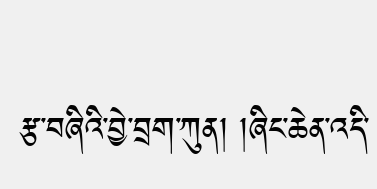རྩ་བཞིའི་བྱེ་བྲག་ཀུན། །ཞིང་ཆེན་འདི་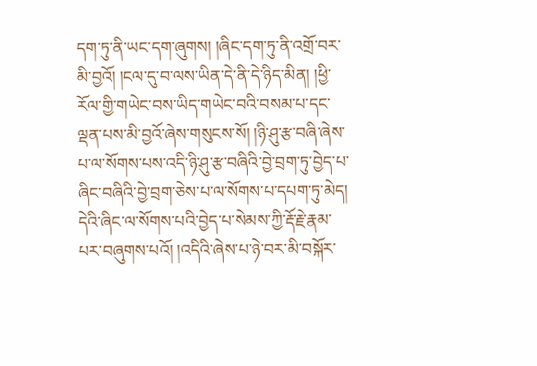དག་ཏུ་ནི་ཡང་དག་ཞུགས། །ཞིང་དག་ཏུ་ནི་འགྲོ་བར་མི་བྱའོ། །ངལ་དུ་བ་ལས་ཡིན་དེ་ནི་དེ་ཉིད་མིན། །ཕྱི་རོལ་གྱི་གཡེང་བས་ཡིད་གཡེང་བའི་བསམ་པ་དང་ལྡན་པས་མི་བྱའོ་ཞེས་གསུངས་སོ། །ཉི་ཤུ་རྩ་བཞི་ཞེས་པ་ལ་སོགས་པས་འདི་ཉི་ཤུ་རྩ་བཞིའི་བྱེ་བྲག་ཏུ་བྱེད་པ་ཞིང་བཞིའི་བྱེ་བྲག་ཅེས་པ་ལ་སོགས་པ་དཔག་ཏུ་མེད། དེའི་ཞིང་ལ་སོགས་པའི་བྱེད་པ་སེམས་ཀྱི་རྡོ་རྗེ་རྣམ་པར་བཞུགས་པའོ། །འདིའི་ཞེས་པ་ཉེ་བར་མི་བསྐོར་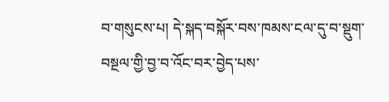བ་གསུངས་པ། དེ་སྐད་བསྐོར་བས་ཁམས་ངལ་དུ་བ་སྡུག་བསྔལ་གྱི་བྱ་བ་འོང་བར་བྱེད་པས་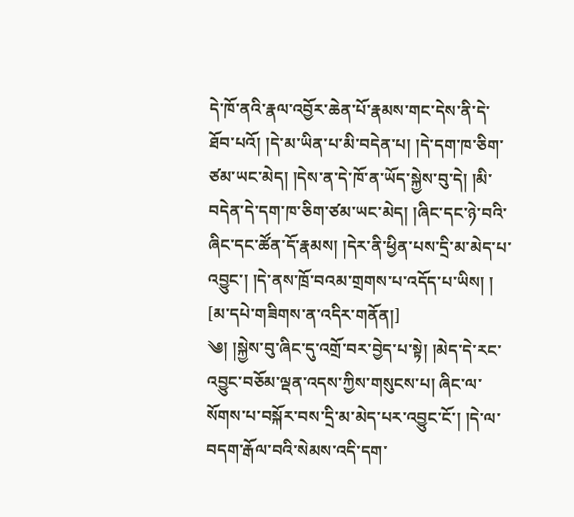དེ་ཁོ་ནའི་རྣལ་འབྱོར་ཆེན་པོ་རྣམས་གང་དེས་ནི་དེ་ཐོབ་པའོ། །དེ་མ་ཡིན་པ་མི་བདེན་པ། །དེ་དག་ཁ་ཅིག་ཙམ་ཡང་མེད། །དེས་ན་དེ་ཁོ་ན་ཡོད་སྐྱེས་བུ་དེ། །མི་བདེན་དེ་དག་ཁ་ཅིག་ཙམ་ཡང་མེད། །ཞིང་དང་ཉེ་བའི་ཞིང་དང་ཚོན་དོ་རྣམས། །དེར་ནི་ཕྱིན་པས་དྲི་མ་མེད་པ་འབྱུང་། །དེ་ནས་ཁྲོ་བའམ་གྲགས་པ་འདོད་པ་ཡིས། །
[མ་དཔེ་གཟིགས་ན་འདིར་གནོན།]
༄། །སྐྱེས་བུ་ཞིང་དུ་འགྲོ་བར་བྱེད་པ་སྟེ། །མེད་དེ་རང་འབྱུང་བཅོམ་ལྡན་འདས་ཀྱིས་གསུངས་པ། ཞིང་ལ་སོགས་པ་བསྐོར་བས་དྲི་མ་མེད་པར་འབྱུང་ངོ་། །དེ་ལ་བདག་རྒོལ་བའི་སེམས་འདི་དག་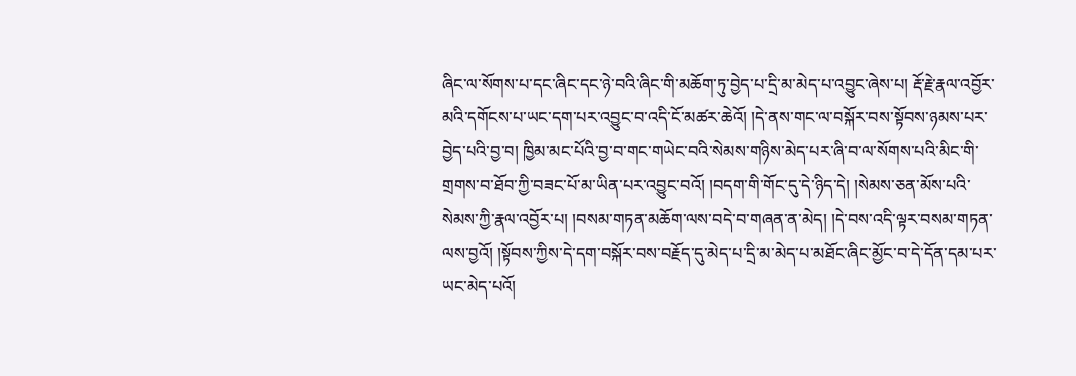ཞིང་ལ་སོགས་པ་དང་ཞིང་དང་ཉེ་བའི་ཞིང་གི་མཆོག་ཏུ་བྱེད་པ་དྲི་མ་མེད་པ་འབྱུང་ཞེས་པ། རྡོ་རྗེ་རྣལ་འབྱོར་མའི་དགོངས་པ་ཡང་དག་པར་འབྱུང་བ་འདི་ངོ་མཚར་ཆེའོ། །དེ་ནས་གང་ལ་བསྐོར་བས་སྟོབས་ཉམས་པར་བྱེད་པའི་བྱ་བ། ཁྱིམ་མང་པོའི་བྱ་བ་གང་གཡེང་བའི་སེམས་གཉིས་མེད་པར་ཞི་བ་ལ་སོགས་པའི་མིང་གི་གྲགས་བ་ཐོབ་ཀྱི་བཟང་པོ་མ་ཡིན་པར་འབྱུང་བའོ། །བདག་གི་གོང་དུ་དེ་ཉིད་དེ། །སེམས་ཅན་མོས་པའི་སེམས་ཀྱི་རྣལ་འབྱོར་པ། །བསམ་གཏན་མཆོག་ལས་བདེ་བ་གཞན་ན་མེད། །དེ་བས་འདི་ལྟར་བསམ་གཏན་ལས་བྱའོ། །སྟོབས་ཀྱིས་དེ་དག་བསྐོར་བས་བརྗོད་དུ་མེད་པ་དྲི་མ་མེད་པ་མཐོང་ཞིང་མྱོང་བ་དེ་དོན་དམ་པར་ཡང་མེད་པའོ།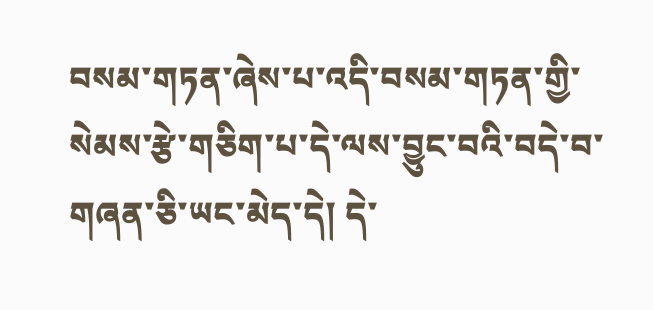བསམ་གཏན་ཞེས་པ་འདི་བསམ་གཏན་གྱི་སེམས་རྩེ་གཅིག་པ་དེ་ལས་བྱུང་བའི་བདེ་བ་གཞན་ཅི་ཡང་མེད་དེ། དེ་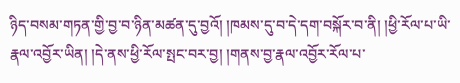ཉིད་བསམ་གཏན་གྱི་བྱ་བ་ཉིན་མཚན་དུ་བྱའོ། །ཁམས་དུ་བ་དེ་དག་བསྐོར་བ་ནི། །ཕྱི་རོལ་པ་ཡི་རྣལ་འབྱོར་ཡིན། །དེ་ནས་ཕྱི་རོལ་སྤང་བར་བྱ། །གནས་བྱ་རྣལ་འབྱོར་རོལ་པ་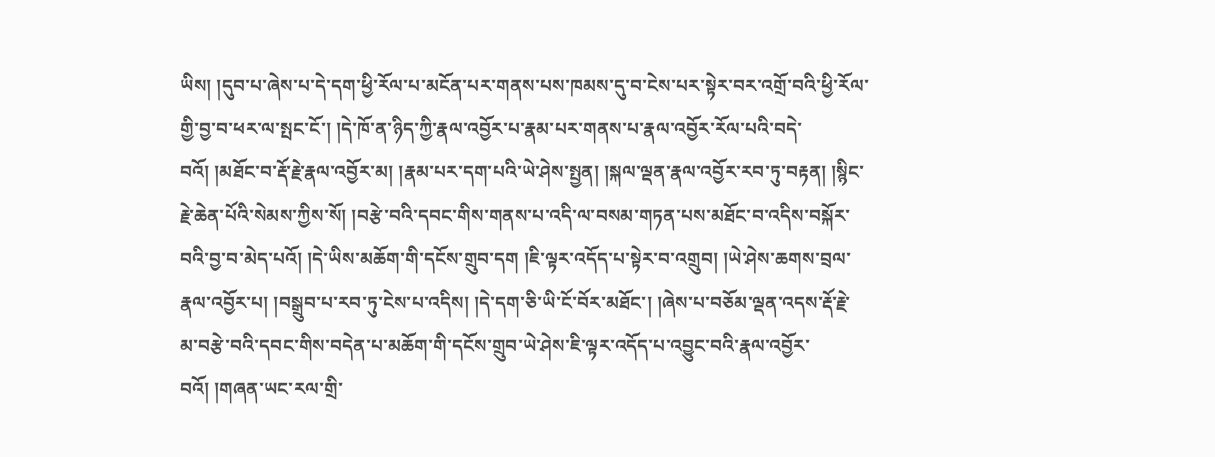ཡིས། །དུབ་པ་ཞེས་པ་དེ་དག་ཕྱི་རོལ་པ་མངོན་པར་གནས་པས་ཁམས་དུ་བ་ངེས་པར་སྟེར་བར་འགྲོ་བའི་ཕྱི་རོལ་གྱི་བྱ་བ་ཕར་ལ་སྤང་ངོ་། །དེ་ཁོ་ན་ཉིད་ཀྱི་རྣལ་འབྱོར་པ་རྣམ་པར་གནས་པ་རྣལ་འབྱོར་རོལ་པའི་བདེ་བའོ། །མཐོང་བ་རྡོ་རྗེ་རྣལ་འབྱོར་མ། །རྣམ་པར་དག་པའི་ཡེ་ཤེས་སྤྱན། །སྐལ་ལྡན་རྣལ་འབྱོར་རབ་ཏུ་བརྟན། །སྙིང་རྗེ་ཆེན་པོའི་སེམས་ཀྱིས་སོ། །བརྩེ་བའི་དབང་གིས་གནས་པ་འདི་ལ་བསམ་གཏན་པས་མཐོང་བ་འདིས་བསྐོར་བའི་བྱ་བ་མེད་པའོ། །དེ་ཡིས་མཆོག་གི་དངོས་གྲུབ་དག །ཇི་ལྟར་འདོད་པ་སྟེར་བ་འགྲུབ། །ཡེ་ཤེས་ཆགས་བྲལ་རྣལ་འབྱོར་པ། །བསྒྲུབ་པ་རབ་ཏུ་ངེས་པ་འདིས། །དེ་དག་ཅི་ཡི་ངོ་བོར་མཐོང་། །ཞེས་པ་བཅོམ་ལྡན་འདས་རྡོ་རྗེ་མ་བརྩེ་བའི་དབང་གིས་བདེན་པ་མཆོག་གི་དངོས་གྲུབ་ཡེ་ཤེས་ཇི་ལྟར་འདོད་པ་འབྱུང་བའི་རྣལ་འབྱོར་བའོ། །གཞན་ཡང་རལ་གྲི་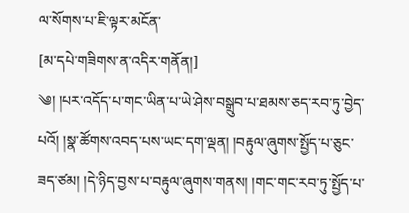ལ་སོགས་པ་ཇི་ལྟར་མངོན་
[མ་དཔེ་གཟིགས་ན་འདིར་གནོན།]
༄། །པར་འདོད་པ་གང་ཡིན་པ་ཡེ་ཤེས་བསྒྲུབ་པ་ཐམས་ཅད་རབ་ཏུ་བྱེད་པའོ། །སྣ་ཚོགས་འབད་པས་ཡང་དག་ལྡན། །བརྟུལ་ཞུགས་སྤྱོད་པ་ཅུང་ཟད་ཙམ། །དེ་ཉིད་བྱས་པ་བརྟུལ་ཞུགས་གནས། །གང་གང་རབ་ཏུ་སྤྱོད་པ་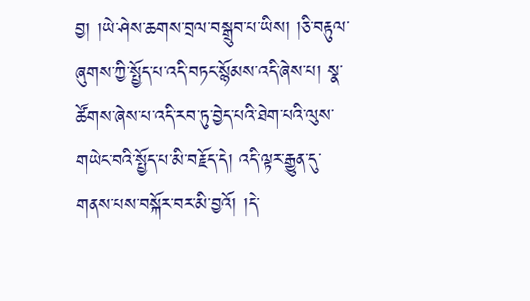བྱ། །ཡེ་ཤེས་ཆགས་བྲལ་བསྒྲུབ་པ་ཡིས། །ཅི་བརྟུལ་ཞུགས་ཀྱི་སྤྱོད་པ་འདི་བཏང་སྙོམས་འདི་ཞེས་པ། སྣ་ཚོགས་ཞེས་པ་འདི་རབ་ཏུ་བྱེད་པའི་ཐེག་པའི་ལུས་གཡེང་བའི་སྤྱོད་པ་མི་བརྗོད་དེ། འདི་ལྟར་རྒྱུན་དུ་གནས་པས་བསྐོར་བར་མི་བྱའོ། །དེ་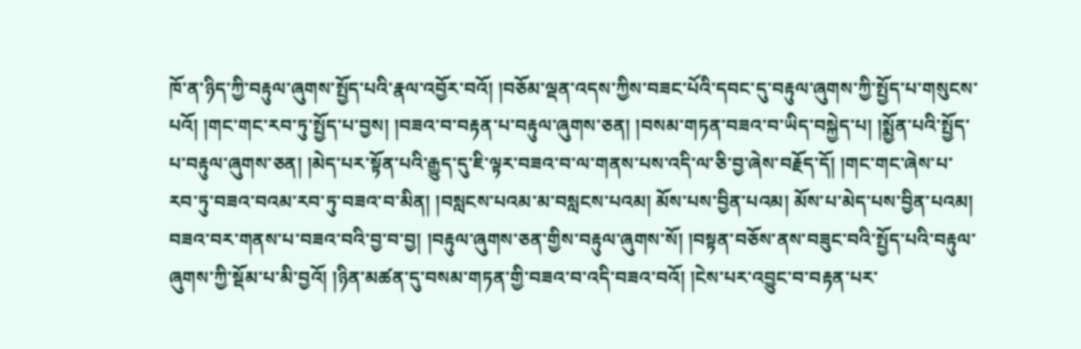ཁོ་ན་ཉིད་ཀྱི་བརྟུལ་ཞུགས་སྤྱོད་པའི་རྣལ་འབྱོར་བའོ། །བཅོམ་ལྡན་འདས་ཀྱིས་བཟང་པོའི་དབང་དུ་བརྟུལ་ཞུགས་ཀྱི་སྤྱོད་པ་གསུངས་པའོ། །གང་གང་རབ་ཏུ་སྤྱོད་པ་བྱས། །བཟའ་བ་བརྟན་པ་བརྟུལ་ཞུགས་ཅན། །བསམ་གཏན་བཟའ་བ་ཡིད་བསྐྱེད་པ། །སྨྱོན་པའི་སྤྱོད་པ་བརྟུལ་ཞུགས་ཅན། །མེད་པར་སྟོན་པའི་རྒྱུད་དུ་ཇི་ལྟར་བཟའ་བ་ལ་གནས་པས་འདི་ལ་ཅི་བྱ་ཞེས་བརྗོད་དོ། །གང་གང་ཞེས་པ་རབ་ཏུ་བཟའ་བའམ་རབ་ཏུ་བཟའ་བ་མིན། །བསླངས་པའམ་མ་བསླངས་པའམ། མོས་པས་བྱིན་པའམ། མོས་པ་མེད་པས་བྱིན་པའམ། བཟའ་བར་གནས་པ་བཟའ་བའི་བྱ་བ་བྱ། །བརྟུལ་ཞུགས་ཅན་གྱིས་བརྟུལ་ཞུགས་སོ། །བསྟན་བཅོས་ནས་བཟུང་བའི་སྤྱོད་པའི་བརྟུལ་ཞུགས་ཀྱི་སྡོམ་པ་མི་བྱའོ། །ཉིན་མཚན་དུ་བསམ་གཏན་གྱི་བཟའ་བ་འདི་བཟའ་བའོ། །ངེས་པར་འབྱུང་བ་བརྟན་པར་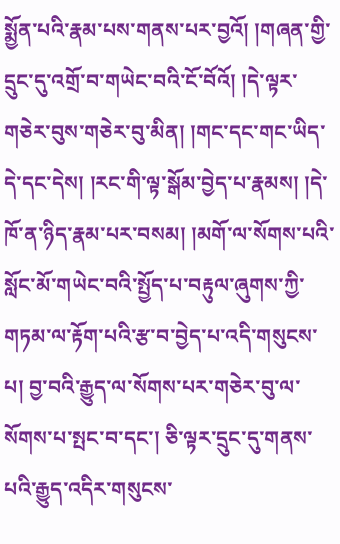སྨྱོན་པའི་རྣམ་པས་གནས་པར་བྱའོ། །གཞན་གྱི་དྲུང་དུ་འགྲོ་བ་གཡེང་བའི་ངོ་བོའོ། །དེ་ལྟར་གཅེར་བུས་གཅེར་བུ་མིན། །གང་དང་གང་ཡིད་དེ་དང་དེས། །རང་གི་ལྟ་སྒོམ་བྱེད་པ་རྣམས། །དེ་ཁོ་ན་ཉིད་རྣམ་པར་བསམ། །མགོ་ལ་སོགས་པའི་སློང་མོ་གཡེང་བའི་སྤྱོད་པ་བརྟུལ་ཞུགས་ཀྱི་གཏམ་ལ་རྟོག་པའི་རྩ་བ་བྱེད་པ་འདི་གསུངས་པ། བྱ་བའི་རྒྱུད་ལ་སོགས་པར་གཅེར་བུ་ལ་སོགས་པ་སྤང་བ་དང་། ཅི་ལྟར་དྲུང་དུ་གནས་པའི་རྒྱུད་འདིར་གསུངས་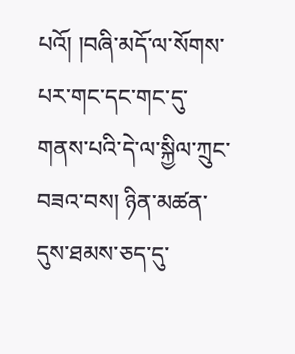པའོ། །བཞི་མདོ་ལ་སོགས་པར་གང་དང་གང་དུ་གནས་པའི་དེ་ལ་སྐྱིལ་ཀྲུང་བཟའ་བས། ཉིན་མཚན་དུས་ཐམས་ཅད་དུ་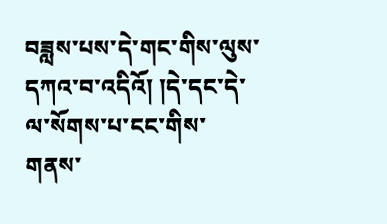བཟླས་པས་དེ་གང་གིས་ལུས་དཀའ་བ་འདིའོ། །དེ་དང་དེ་ལ་སོགས་པ་ངང་གིས་གནས་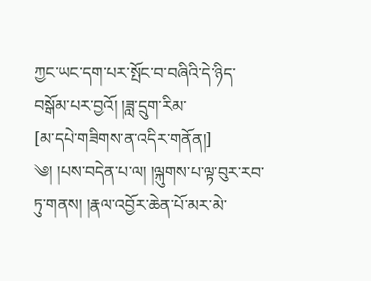ཀྱང་ཡང་དག་པར་སྤོང་བ་བཞིའི་དེ་ཉིད་བསྒོམ་པར་བྱའོ། །ཟླ་དྲུག་རིམ་
[མ་དཔེ་གཟིགས་ན་འདིར་གནོན།]
༄། །པས་བདེན་པ་ལ། །ལྐུགས་པ་ལྟ་བུར་རབ་ཏུ་གནས། །རྣལ་འབྱོར་ཆེན་པོ་མར་མེ་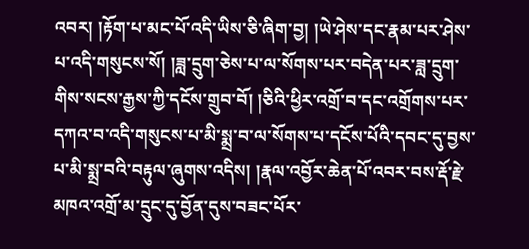འབར། །རྟོག་པ་མང་པོ་འདི་ཡིས་ཅི་ཞིག་བྱ། །ཡེ་ཤེས་དང་རྣམ་པར་ཤེས་པ་འདི་གསུངས་སོ། །ཟླ་དྲུག་ཅེས་པ་ལ་སོགས་པར་བདེན་པར་ཟླ་དྲུག་གིས་སངས་རྒྱས་ཀྱི་དངོས་གྲུབ་བོ། །ཅིའི་ཕྱིར་འགྲོ་བ་དང་འགྲོགས་པར་དཀའ་བ་འདི་གསུངས་པ་མི་སྨྲ་བ་ལ་སོགས་པ་དངོས་པོའི་དབང་དུ་བྱས་པ་མི་སྨྲ་བའི་བརྟུལ་ཞུགས་འདིས། །རྣལ་འབྱོར་ཆེན་པོ་འབར་བས་རྡོ་རྗེ་མཁའ་འགྲོ་མ་དྲུང་དུ་བྱོན་དུས་བཟང་པོར་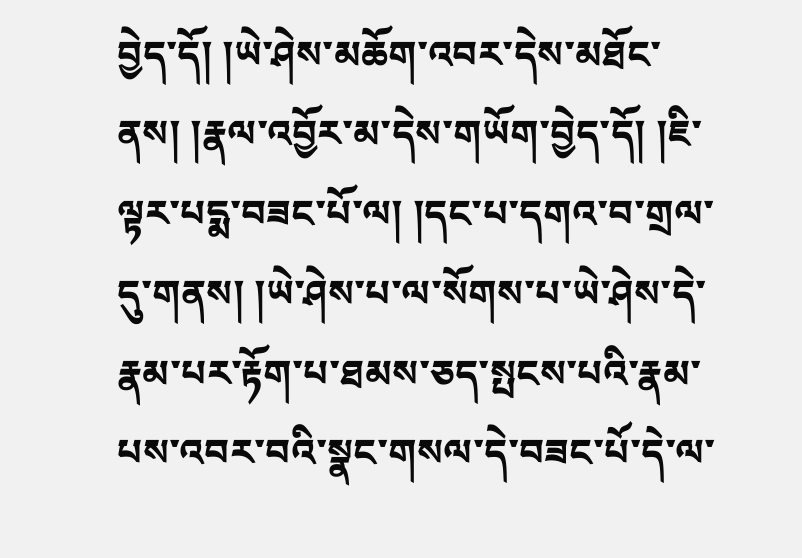བྱེད་དོ། །ཡེ་ཤེས་མཆོག་འབར་དེས་མཐོང་ནས། །རྣལ་འབྱོར་མ་དེས་གཡོག་བྱེད་དོ། །ཇི་ལྟར་པདྨ་བཟང་པོ་ལ། །དང་པ་དགའ་བ་གྲལ་དུ་གནས། །ཡེ་ཤེས་པ་ལ་སོགས་པ་ཡེ་ཤེས་དེ་རྣམ་པར་རྟོག་པ་ཐམས་ཅད་སྤངས་པའི་རྣམ་པས་འབར་བའི་སྣང་གསལ་དེ་བཟང་པོ་དེ་ལ་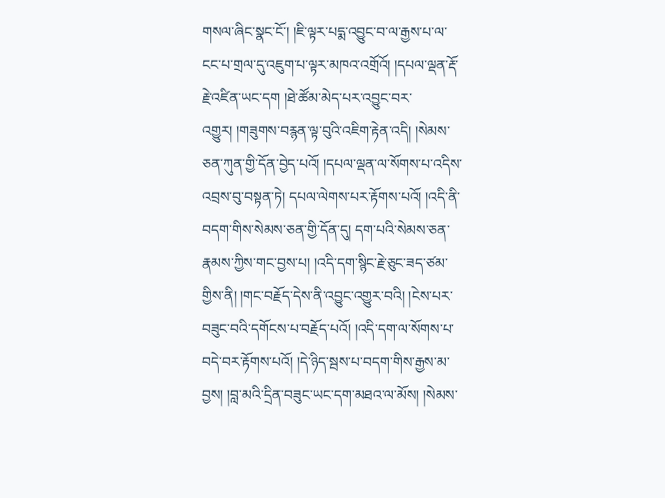གསལ་ཞིང་སྣང་ངོ་། །ཇི་ལྟར་པདྨ་འབྱུང་བ་ལ་རྒྱས་པ་ལ་ངང་པ་གྲལ་དུ་འཇུག་པ་ལྟར་མཁའ་འགྲོའོ། །དཔལ་ལྡན་རྡོ་རྗེ་འཛིན་ཡང་དག །ཐེ་ཚོམ་མེད་པར་འབྱུང་བར་འགྱུར། །གཟུགས་བརྙན་ལྟ་བུའི་འཇིག་རྟེན་འདི། །སེམས་ཅན་ཀུན་གྱི་དོན་བྱེད་པའོ། །དཔལ་ལྡན་ལ་སོགས་པ་འདིས་འབྲས་བུ་བསྟན་ཏེ། དཔལ་ལེགས་པར་རྟོགས་པའོ། །འདི་ནི་བདག་གིས་སེམས་ཅན་གྱི་དོན་དུ། དག་པའི་སེམས་ཅན་རྣམས་ཀྱིས་གང་བྱས་པ། །འདི་དག་སྙིང་རྗེ་ཅུང་ཟད་ཙམ་གྱིས་ནི། །གང་བརྗོད་དེས་ནི་འབྱུང་འགྱུར་བའི། །ངེས་པར་བཟུང་བའི་དགོངས་པ་བརྗོད་པའོ། །འདི་དག་ལ་སོགས་པ་བདེ་བར་རྟོགས་པའོ། །དེ་ཉིད་སྦས་པ་བདག་གིས་རྒྱས་མ་བྱས། །བླ་མའི་དྲིན་བཟུང་ཡང་དག་མཐའ་ལ་མོས། །སེམས་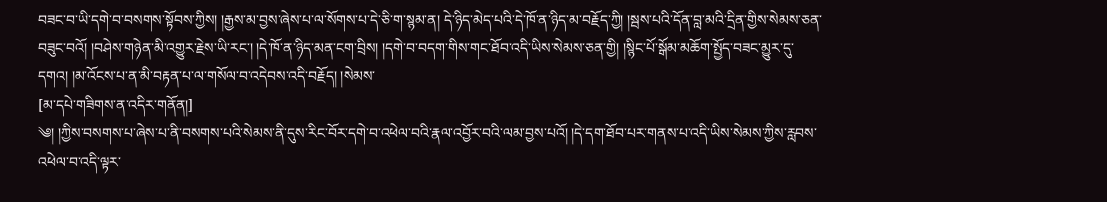བཟང་བ་ཡི་དགེ་བ་བསགས་སྟོབས་ཀྱིས། །རྒྱས་མ་བྱས་ཞེས་པ་ལ་སོགས་པ་དེ་ཅི་ག་སྙམ་ན། དེ་ཉིད་མེད་པའི་དེ་ཁོ་ན་ཉིད་མ་བརྗོད་ཀྱི། །སྦས་པའི་དོན་བླ་མའི་དྲིན་གྱིས་སེམས་ཅན་བཟུང་བའོ། །བཤེས་གཉེན་མི་འགྱུར་རྗེས་ཡི་རང་། །དེ་ཁོ་ན་ཉིད་མན་ངག་བྲིས། །དགེ་བ་བདག་གིས་གང་ཐོབ་འདི་ཡིས་སེམས་ཅན་གྱི། །སྙིང་པོ་སྒོམ་མཆོག་སྤྱོད་བཟང་མྱུར་དུ་དགའ། །མ་འོངས་པ་ན་མི་བརྟན་པ་ལ་གསོལ་བ་འདེབས་འདི་བརྗོད། །སེམས་
[མ་དཔེ་གཟིགས་ན་འདིར་གནོན།]
༄། །ཀྱིས་བསགས་པ་ཞེས་པ་ནི་བསགས་པའི་སེམས་ནི་དུས་རིང་བོར་དགེ་བ་འཕེལ་བའི་རྣལ་འབྱོར་བའི་ལམ་བྱས་པའོ། །དེ་དག་ཐོབ་པར་གནས་པ་འདི་ཡིས་སེམས་ཀྱིས་རླབས་འཕེལ་བ་འདི་ལྟར་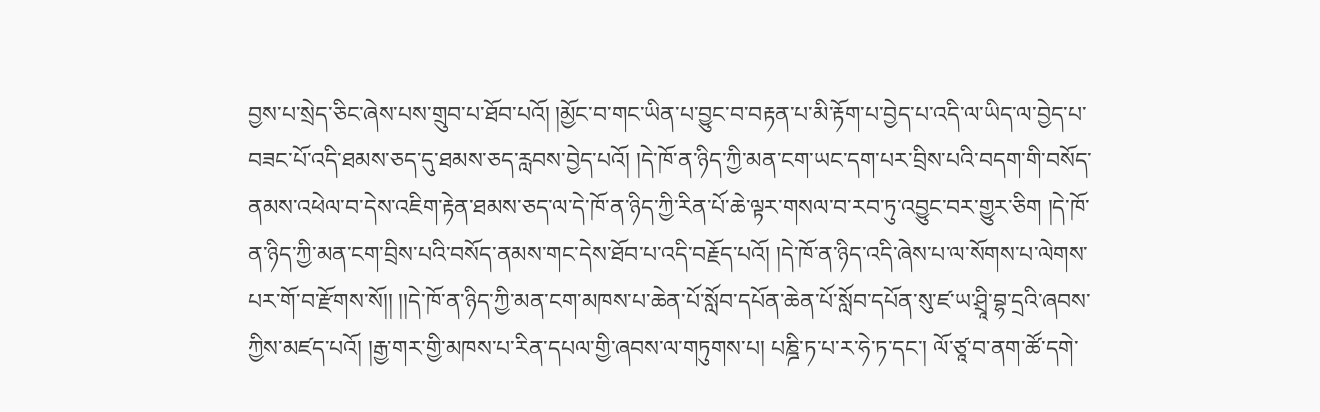བྱས་པ་སྲེད་ཅིང་ཞེས་པས་གྲུབ་པ་ཐོབ་པའོ། །མྱོང་བ་གང་ཡིན་པ་བྱུང་བ་བརྟན་པ་མི་རྟོག་པ་བྱེད་པ་འདི་ལ་ཡིད་ལ་བྱེད་པ་བཟང་པོ་འདི་ཐམས་ཅད་དུ་ཐམས་ཅད་རླབས་བྱེད་པའོ། །དེ་ཁོ་ན་ཉིད་ཀྱི་མན་ངག་ཡང་དག་པར་བྲིས་པའི་བདག་གི་བསོད་ནམས་འཕེལ་བ་དེས་འཇིག་རྟེན་ཐམས་ཅད་ལ་དེ་ཁོ་ན་ཉིད་ཀྱི་རིན་པོ་ཆེ་ལྟར་གསལ་བ་རབ་ཏུ་འབྱུང་བར་གྱུར་ཅིག །དེ་ཁོ་ན་ཉིད་ཀྱི་མན་ངག་བྲིས་པའི་བསོད་ནམས་གང་དེས་ཐོབ་པ་འདི་བརྗོད་པའོ། །དེ་ཁོ་ན་ཉིད་འདི་ཞེས་པ་ལ་སོགས་པ་ལེགས་པར་གོ་བ་རྫོགས་སོ།། །།དེ་ཁོ་ན་ཉིད་ཀྱི་མན་ངག་མཁས་པ་ཆེན་པོ་སློབ་དཔོན་ཆེན་པོ་སློབ་དཔོན་སུ་ཛ་ཡ་ཤྲཱི་བྷ་དྲའི་ཞབས་ཀྱིས་མཛད་པའོ། །རྒྱ་གར་གྱི་མཁས་པ་རིན་དཔལ་གྱི་ཞབས་ལ་གཏུགས་པ། པཎྜི་ཏ་པ་ར་ཧེ་ཏ་དང་། ལོ་ཙཱ་བ་ནག་ཚོ་དགེ་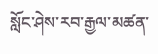སློང་ཤེས་རབ་རྒྱལ་མཚན་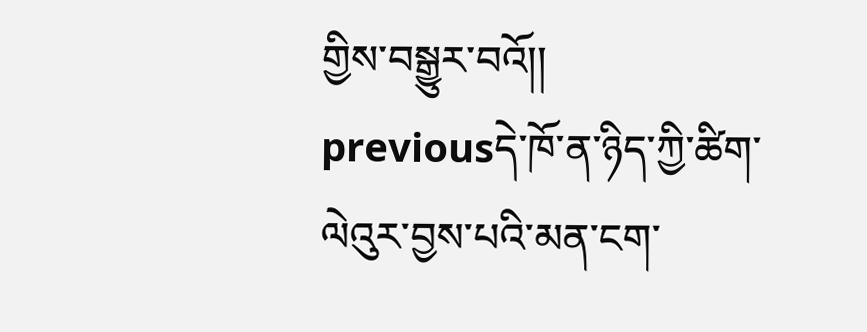གྱིས་བསྒྱུར་བའོ།།
previousདེ་ཁོ་ན་ཉིད་ཀྱི་ཚིག་ལེའུར་བྱས་པའི་མན་ངག་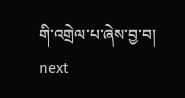གི་འགྲེལ་པ་ཞེས་བྱ་བ། next